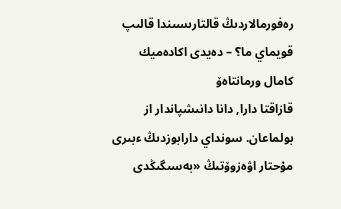رەفورمالاردىڭ قالتارىسىندا قالىپ قويماي ما؟ – دەيدى اكادەميك كامال ورمانتاەۆ
قازاقتا دارا, دانا دانىشپاندار از بولماعان. سونداي دارابوزدىڭ ءبىرى مۇحتار اۋەزوۆتىڭ «بەسىگىڭدى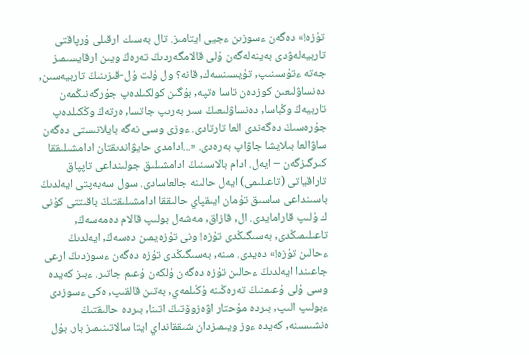تۇزە!» دەگەن ءسوزىن ءجيى ايتامىز. تال بەسىك ارقىلى ۇرپاقتى تاربيەلەۋدى بەينەلەگەن ۇلى قالامگەردىڭ تەرەڭ ويىن ارقايسىمىز جەتە ءتۇسىنىپ, تۇيسىنسەك, قانە؟ ول ۇلت ۇل-قىزىنىڭ تاربيەسىن, دەنساۋلىعىن كوزدەن تاسا ەتپە, بۇگىن كولكىلدەپ جۇرگەنىڭمەن تاربيەڭ وڭباسا, دەنساۋلىعىڭ سىر بەرىپ جاتسا, ەرتەڭ وڭكىلدەپ جۇرەسىڭ دەگەندى العا تارتادى. ءوزى وسى نەگە بايلانىستى دەگەن ساۋالعا بىلايشا جاۋاپ بەرەدى. «...ادامدى حايۋاندىقتان ادامشىلىققا كىرگىزگەن – ايەل. ادام بالاسىنىڭ ادامشىلىق جولىنداعى تاپپاق تاراقياتى (تاعىلىمى) ايەل حالىنە جالعاسادى. سول سەبەپتى ايەلدىڭ باسىنداعى ساسىق تۇمان ايىقپاي حالىققا ادامشىلىقتىڭ باقىتتى كۇنى ك ۇلىپ قارامايدى. ال, قازاق, مەشەل بولىپ قالام دەمەسەڭ, تاعىلىمىڭدى, بەسىگىڭدى تۇزە! ونى تۇزەيمىن دەسەڭ, ايەلدىڭ ءحالىن تۇزە!» دەيدى. مىنە, بەسىگىڭدى تۇزە دەگەن ءسوزدىڭ ارعى جاعىندا ايەلدىڭ ءحالىن تۇزە دەگەن ۇلكەن ۇعىم جاتىر. ءبىز كەيدە وسى ۇلى ۇعىمنىڭ تەرەڭىنە ۇڭىلمەي, بەتىن قالقىپ, ەكى ءسوزدى ءبولىپ الىپ, بىردە مۇحتار اۋەزوۆتىڭ اتىنا, بىردە حالىقتىڭ ەنشىسىنە, كەيدە ءوز ويىمىزدان شىققانداي ايتا سالاتىنىمىز بار. بۇل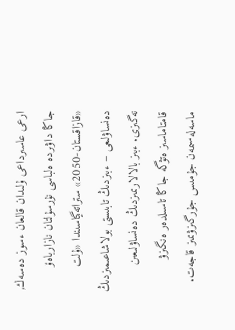ارعى عاسىرداعى ۇلىدان قالعان ءسوز دەسەك, جاڭا داۋىردە ەلباسى نۇرسۇلتان نازارباەۆ «قازاقستان-2050» ستراتەگياسىندا «ۇلت دەنساۋلىعى – ءبىزدىڭ تابىستى بولاشاعىمىزدىڭ نەگىزى. ءبىز بالالارىمىزدىڭ دەنساۋلىعىن قامتاماسىز ەتۋگە جاڭا تاسىلدەر ەنگىزۋ ماسەلەسىمەن جۇمىس جۇرگىزۋىمىز قاجەت.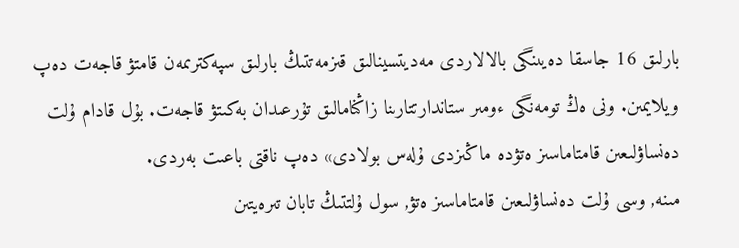بارلىق 16 جاسقا دەيىنگى بالالاردى مەديتسينالىق قىزمەتتىڭ بارلىق سپەكترىمەن قامتۋ قاجەت دەپ ويلايمىن. ونى ەڭ تومەنگى ءومىر ستاندارتتارىنا زاڭنامالىق تۇرعىدان بەكىتۋ قاجەت. بۇل قادام ۇلت دەنساۋلىعىن قامتاماسىز ەتۋدە ماڭىزدى ۇلەس بولادى» دەپ ناقتى باعىت بەردى.
مىنە, وسى ۇلت دەنساۋلىعىن قامتاماسىز ەتۋ, سول ۇلتتىڭ تابان تىرەيتىن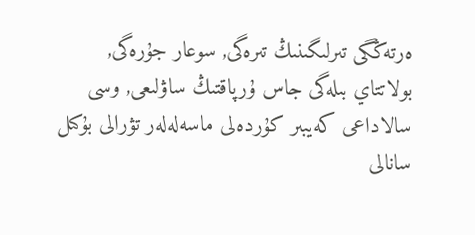ەرتەڭگى تىرلىگىنىڭ تىرەگى, سوعار جۇرەگى, بولاتتاي بىلەگى جاس ۇرپاقتىڭ ساۋلىعى, وسى سالاداعى كەيبىر كۇردەلى ماسەلەلەر تۋرالى بۇكىل سانالى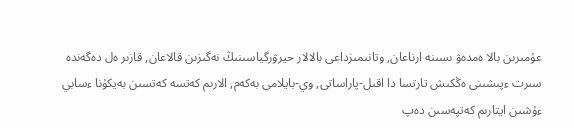عۇمىرىن بالا ەمدەۋ ىسىنە ارناعان, وتانىمىزداعى بالالار حيرۋرگياسىنىڭ نەگىزىن قالاعان, قازىر ەل دەگەندە سىرت ءپىشىنى ەڭكىش تارتسا دا اقىل-پاراساتى, وي-بايلامى بەكەم, الارىم كەتسە كەتسىن بەيكۇنا ءسابي ءۇشىن ايتارىم كەتپەسىن دەپ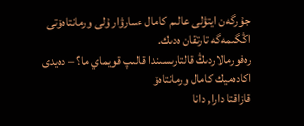جۇرگەن ايتۋلى عالىم كامال ءسارۋار ۇلى ورمانتاەۆتى اڭگىمەگە تارتقان ەدىك.
رەفورمالاردىڭ قالتارىسىندا قالىپ قويماي ما؟ – دەيدى اكادەميك كامال ورمانتاەۆ
قازاقتا دارا, دانا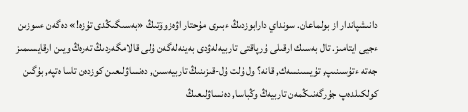دانىشپاندار از بولماعان. سونداي دارابوزدىڭ ءبىرى مۇحتار اۋەزوۆتىڭ «بەسىگىڭدى تۇزە!» دەگەن ءسوزىن ءجيى ايتامىز. تال بەسىك ارقىلى ۇرپاقتى تاربيەلەۋدى بەينەلەگەن ۇلى قالامگەردىڭ تەرەڭ ويىن ارقايسىمىز جەتە ءتۇسىنىپ, تۇيسىنسەك, قانە؟ ول ۇلت ۇل-قىزىنىڭ تاربيەسىن, دەنساۋلىعىن كوزدەن تاسا ەتپە, بۇگىن كولكىلدەپ جۇرگەنىڭمەن تاربيەڭ وڭباسا, دەنساۋلىعىڭ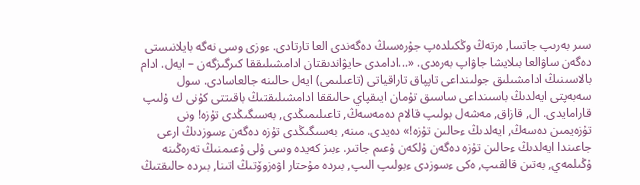سىر بەرىپ جاتسا, ەرتەڭ وڭكىلدەپ جۇرەسىڭ دەگەندى العا تارتادى. ءوزى وسى نەگە بايلانىستى دەگەن ساۋالعا بىلايشا جاۋاپ بەرەدى. «...ادامدى حايۋاندىقتان ادامشىلىققا كىرگىزگەن – ايەل. ادام بالاسىنىڭ ادامشىلىق جولىنداعى تاپپاق تاراقياتى (تاعىلىمى) ايەل حالىنە جالعاسادى. سول سەبەپتى ايەلدىڭ باسىنداعى ساسىق تۇمان ايىقپاي حالىققا ادامشىلىقتىڭ باقىتتى كۇنى ك ۇلىپ قارامايدى. ال, قازاق, مەشەل بولىپ قالام دەمەسەڭ, تاعىلىمىڭدى, بەسىگىڭدى تۇزە! ونى تۇزەيمىن دەسەڭ, ايەلدىڭ ءحالىن تۇزە!» دەيدى. مىنە, بەسىگىڭدى تۇزە دەگەن ءسوزدىڭ ارعى جاعىندا ايەلدىڭ ءحالىن تۇزە دەگەن ۇلكەن ۇعىم جاتىر. ءبىز كەيدە وسى ۇلى ۇعىمنىڭ تەرەڭىنە ۇڭىلمەي, بەتىن قالقىپ, ەكى ءسوزدى ءبولىپ الىپ, بىردە مۇحتار اۋەزوۆتىڭ اتىنا, بىردە حالىقتىڭ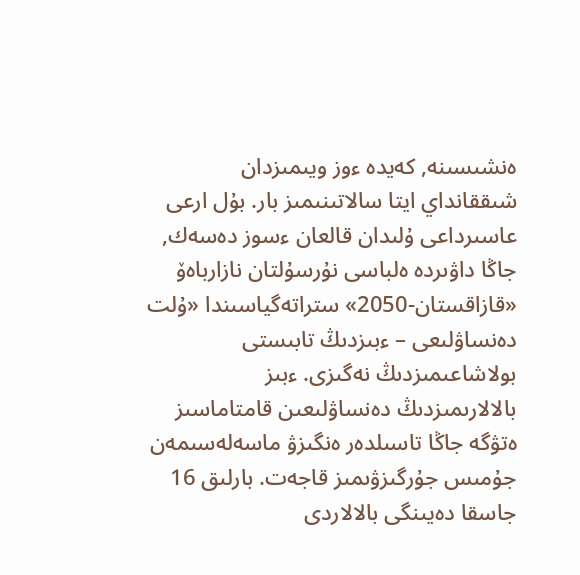ەنشىسىنە, كەيدە ءوز ويىمىزدان شىققانداي ايتا سالاتىنىمىز بار. بۇل ارعى عاسىرداعى ۇلىدان قالعان ءسوز دەسەك, جاڭا داۋىردە ەلباسى نۇرسۇلتان نازارباەۆ «قازاقستان-2050» ستراتەگياسىندا «ۇلت دەنساۋلىعى – ءبىزدىڭ تابىستى بولاشاعىمىزدىڭ نەگىزى. ءبىز بالالارىمىزدىڭ دەنساۋلىعىن قامتاماسىز ەتۋگە جاڭا تاسىلدەر ەنگىزۋ ماسەلەسىمەن جۇمىس جۇرگىزۋىمىز قاجەت. بارلىق 16 جاسقا دەيىنگى بالالاردى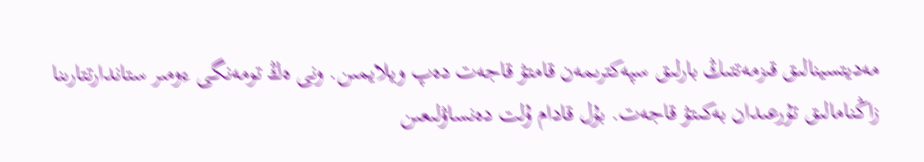مەديتسينالىق قىزمەتتىڭ بارلىق سپەكترىمەن قامتۋ قاجەت دەپ ويلايمىن. ونى ەڭ تومەنگى ءومىر ستاندارتتارىنا زاڭنامالىق تۇرعىدان بەكىتۋ قاجەت. بۇل قادام ۇلت دەنساۋلىعىن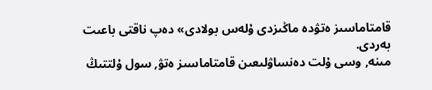قامتاماسىز ەتۋدە ماڭىزدى ۇلەس بولادى» دەپ ناقتى باعىت بەردى.
مىنە, وسى ۇلت دەنساۋلىعىن قامتاماسىز ەتۋ, سول ۇلتتىڭ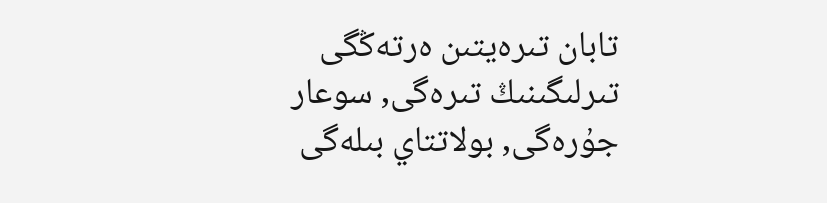تابان تىرەيتىن ەرتەڭگى تىرلىگىنىڭ تىرەگى, سوعار جۇرەگى, بولاتتاي بىلەگى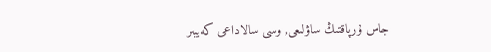جاس ۇرپاقتىڭ ساۋلىعى, وسى سالاداعى كەيبىر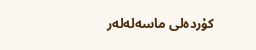كۇردەلى ماسەلەلەر